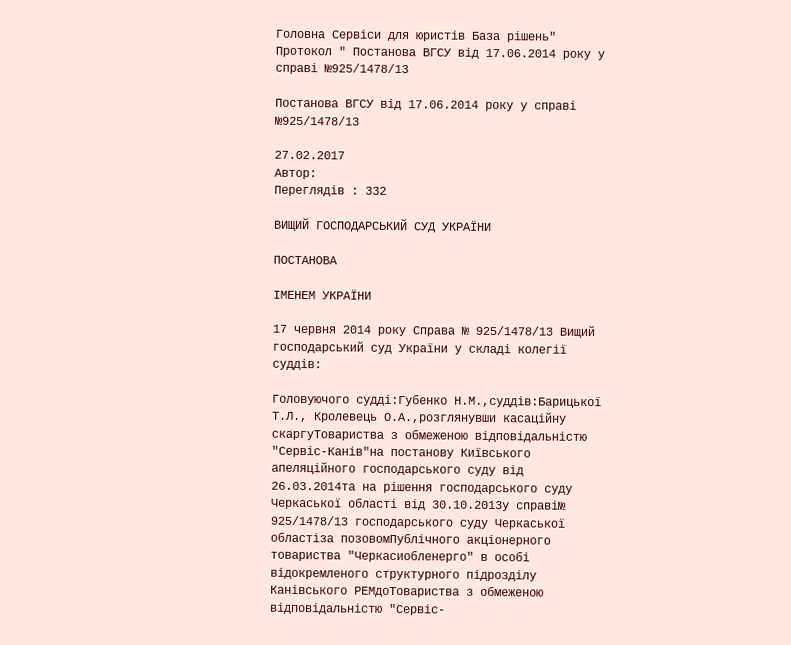Головна Сервіси для юристів База рішень" Протокол " Постанова ВГСУ від 17.06.2014 року у справі №925/1478/13

Постанова ВГСУ від 17.06.2014 року у справі №925/1478/13

27.02.2017
Автор:
Переглядів : 332

ВИЩИЙ ГОСПОДАРСЬКИЙ СУД УКРАЇНИ

ПОСТАНОВА

ІМЕНЕМ УКРАЇНИ

17 червня 2014 року Справа № 925/1478/13 Вищий господарський суд України у складі колегії суддів:

Головуючого судді:Губенко Н.М.,суддів:Барицької Т.Л., Кролевець О.А.,розглянувши касаційну скаргуТовариства з обмеженою відповідальністю "Сервіс-Канів"на постанову Київського апеляційного господарського суду від 26.03.2014та на рішення господарського суду Черкаської області від 30.10.2013у справі№ 925/1478/13 господарського суду Черкаської областіза позовомПублічного акціонерного товариства "Черкасиобленерго" в особі відокремленого структурного підрозділу Канівського РЕМдоТовариства з обмеженою відповідальністю "Сервіс-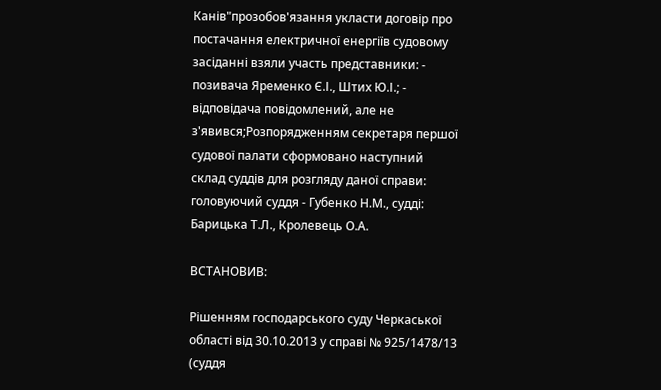Канів"прозобов'язання укласти договір про постачання електричної енергіїв судовому засіданні взяли участь представники: - позивача Яременко Є.І., Штих Ю.І.; - відповідача повідомлений, але не з'явився;Розпорядженням секретаря першої судової палати сформовано наступний склад суддів для розгляду даної справи: головуючий суддя - Губенко Н.М., судді: Барицька Т.Л., Кролевець О.А.

ВСТАНОВИВ:

Рішенням господарського суду Черкаської області від 30.10.2013 у справі № 925/1478/13 (суддя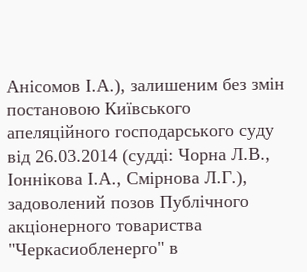Анісомов І.А.), залишеним без змін постановою Київського апеляційного господарського суду від 26.03.2014 (судді: Чорна Л.В., Іоннікова І.А., Смірнова Л.Г.), задоволений позов Публічного акціонерного товариства "Черкасиобленерго" в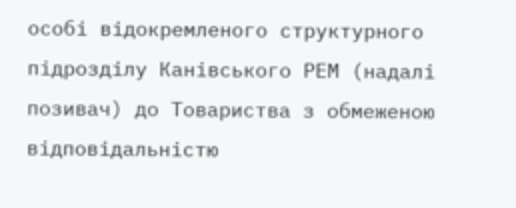особі відокремленого структурного підрозділу Канівського РЕМ (надалі позивач) до Товариства з обмеженою відповідальністю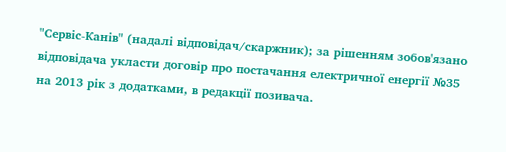"Сервіс-Канів" (надалі відповідач/скаржник); за рішенням зобов'язано відповідача укласти договір про постачання електричної енергії №35 на 2013 рік з додатками, в редакції позивача.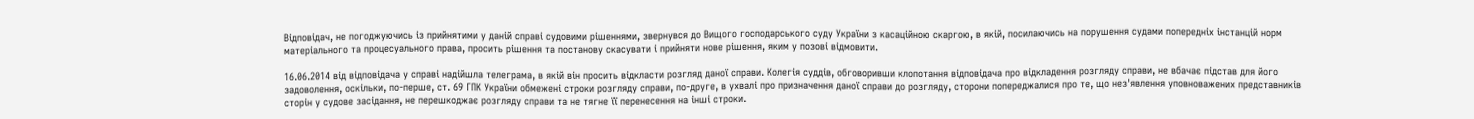Відповідач, не погоджуючись із прийнятими у даній справі судовими рішеннями, звернувся до Вищого господарського суду України з касаційною скаргою, в якій, посилаючись на порушення судами попередніх інстанцій норм матеріального та процесуального права, просить рішення та постанову скасувати і прийняти нове рішення, яким у позові відмовити.

16.06.2014 від відповідача у справі надійшла телеграма, в якій він просить відкласти розгляд даної справи. Колегія суддів, обговоривши клопотання відповідача про відкладення розгляду справи, не вбачає підстав для його задоволення, оскільки, по-перше, ст. 69 ГПК України обмежені строки розгляду справи, по-друге, в ухвалі про призначення даної справи до розгляду, сторони попереджалися про те, що нез'явлення уповноважених представників сторін у судове засідання, не перешкоджає розгляду справи та не тягне її перенесення на інші строки.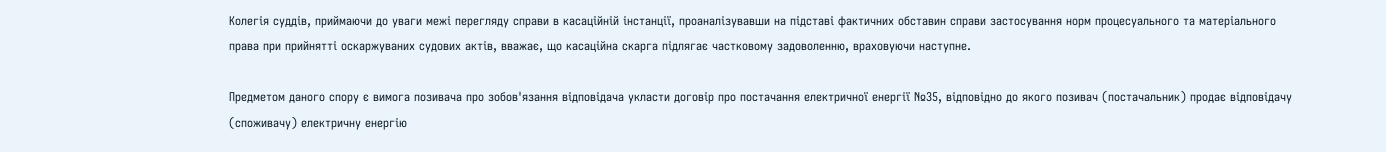Колегія суддів, приймаючи до уваги межі перегляду справи в касаційній інстанції, проаналізувавши на підставі фактичних обставин справи застосування норм процесуального та матеріального права при прийнятті оскаржуваних судових актів, вважає, що касаційна скарга підлягає частковому задоволенню, враховуючи наступне.

Предметом даного спору є вимога позивача про зобов'язання відповідача укласти договір про постачання електричної енергії №35, відповідно до якого позивач (постачальник) продає відповідачу (споживачу) електричну енергію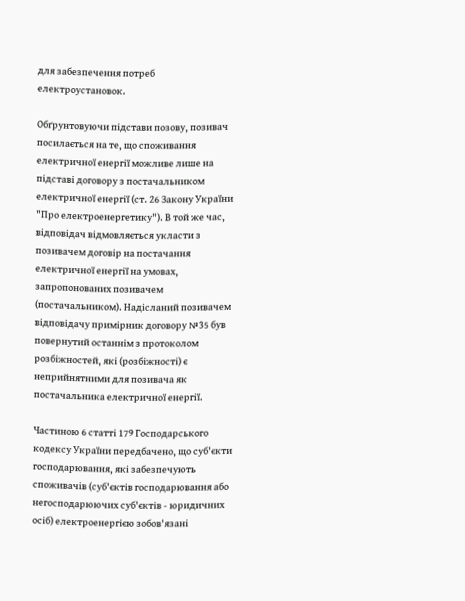для забезпечення потреб електроустановок.

Обґрунтовуючи підстави позову, позивач посилається на те, що споживання електричної енергії можливе лише на підставі договору з постачальником електричної енергії (ст. 26 Закону України "Про електроенергетику"). В той же час, відповідач відмовляється укласти з позивачем договір на постачання електричної енергії на умовах, запропонованих позивачем (постачальником). Надісланий позивачем відповідачу примірник договору №35 був повернутий останнім з протоколом розбіжностей, які (розбіжності) є неприйнятними для позивача як постачальника електричної енергії.

Частиною 6 статті 179 Господарського кодексу України передбачено, що суб'єкти господарювання, які забезпечують споживачів (суб'єктів господарювання або негосподарюючих суб'єктів - юридичних осіб) електроенергією зобов'язані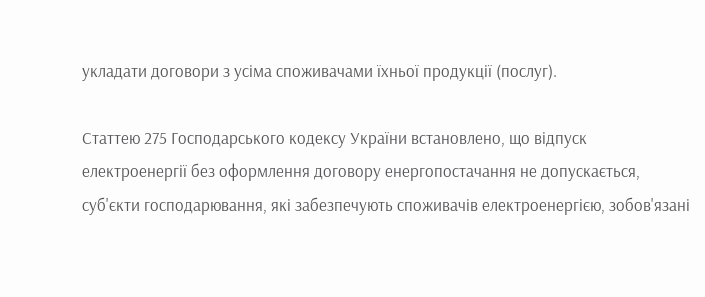укладати договори з усіма споживачами їхньої продукції (послуг).

Статтею 275 Господарського кодексу України встановлено, що відпуск електроенергії без оформлення договору енергопостачання не допускається, суб'єкти господарювання, які забезпечують споживачів електроенергією, зобов'язані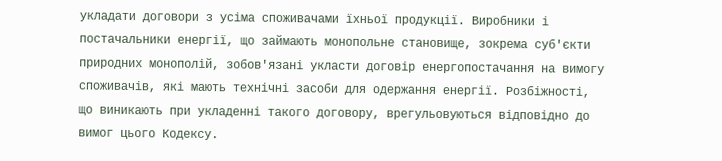укладати договори з усіма споживачами їхньої продукції. Виробники і постачальники енергії, що займають монопольне становище, зокрема суб'єкти природних монополій, зобов'язані укласти договір енергопостачання на вимогу споживачів, які мають технічні засоби для одержання енергії. Розбіжності, що виникають при укладенні такого договору, врегульовуються відповідно до вимог цього Кодексу.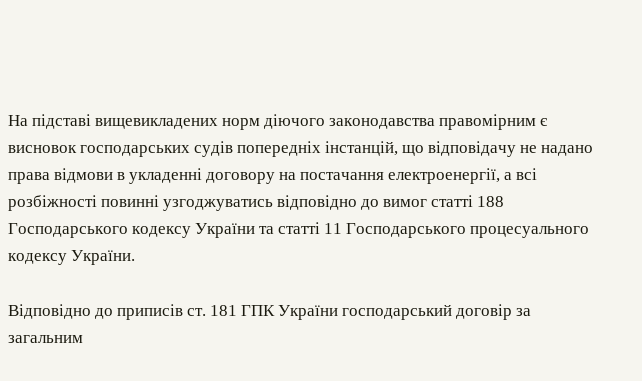На підставі вищевикладених норм діючого законодавства правомірним є висновок господарських судів попередніх інстанцій, що відповідачу не надано права відмови в укладенні договору на постачання електроенергії, а всі розбіжності повинні узгоджуватись відповідно до вимог статті 188 Господарського кодексу України та статті 11 Господарського процесуального кодексу України.

Відповідно до приписів ст. 181 ГПК України господарський договір за загальним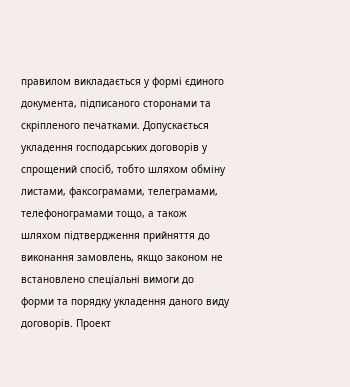правилом викладається у формі єдиного документа, підписаного сторонами та скріпленого печатками. Допускається укладення господарських договорів у спрощений спосіб, тобто шляхом обміну листами, факсограмами, телеграмами, телефонограмами тощо, а також шляхом підтвердження прийняття до виконання замовлень, якщо законом не встановлено спеціальні вимоги до форми та порядку укладення даного виду договорів. Проект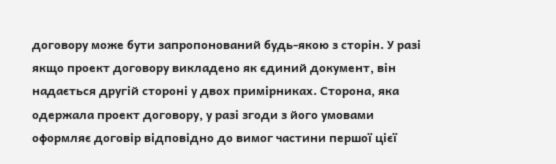договору може бути запропонований будь-якою з сторін. У разі якщо проект договору викладено як єдиний документ, він надається другій стороні у двох примірниках. Сторона, яка одержала проект договору, у разі згоди з його умовами оформляє договір відповідно до вимог частини першої цієї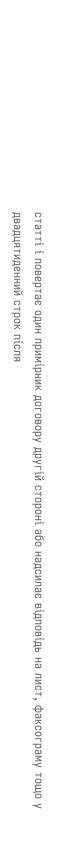статті і повертає один примірник договору другій стороні або надсилає відповідь на лист, факсограму тощо у двадцятиденний строк після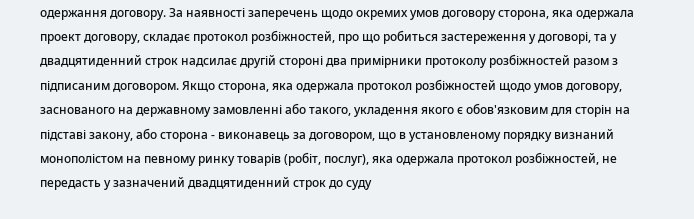одержання договору. За наявності заперечень щодо окремих умов договору сторона, яка одержала проект договору, складає протокол розбіжностей, про що робиться застереження у договорі, та у двадцятиденний строк надсилає другій стороні два примірники протоколу розбіжностей разом з підписаним договором. Якщо сторона, яка одержала протокол розбіжностей щодо умов договору, заснованого на державному замовленні або такого, укладення якого є обов'язковим для сторін на підставі закону, або сторона - виконавець за договором, що в установленому порядку визнаний монополістом на певному ринку товарів (робіт, послуг), яка одержала протокол розбіжностей, не передасть у зазначений двадцятиденний строк до суду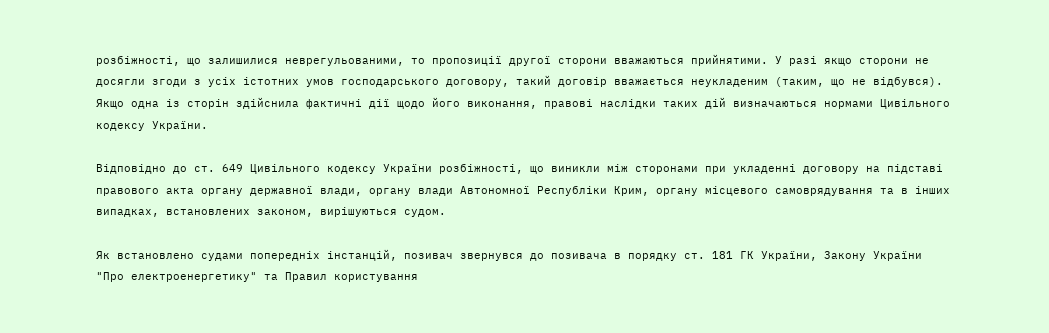розбіжності, що залишилися неврегульованими, то пропозиції другої сторони вважаються прийнятими. У разі якщо сторони не досягли згоди з усіх істотних умов господарського договору, такий договір вважається неукладеним (таким, що не відбувся). Якщо одна із сторін здійснила фактичні дії щодо його виконання, правові наслідки таких дій визначаються нормами Цивільного кодексу України.

Відповідно до ст. 649 Цивільного кодексу України розбіжності, що виникли між сторонами при укладенні договору на підставі правового акта органу державної влади, органу влади Автономної Республіки Крим, органу місцевого самоврядування та в інших випадках, встановлених законом, вирішуються судом.

Як встановлено судами попередніх інстанцій, позивач звернувся до позивача в порядку ст. 181 ГК України, Закону України "Про електроенергетику" та Правил користування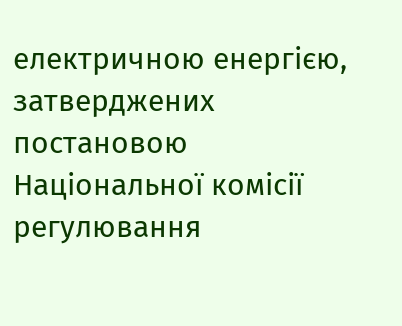електричною енергією, затверджених постановою Національної комісії регулювання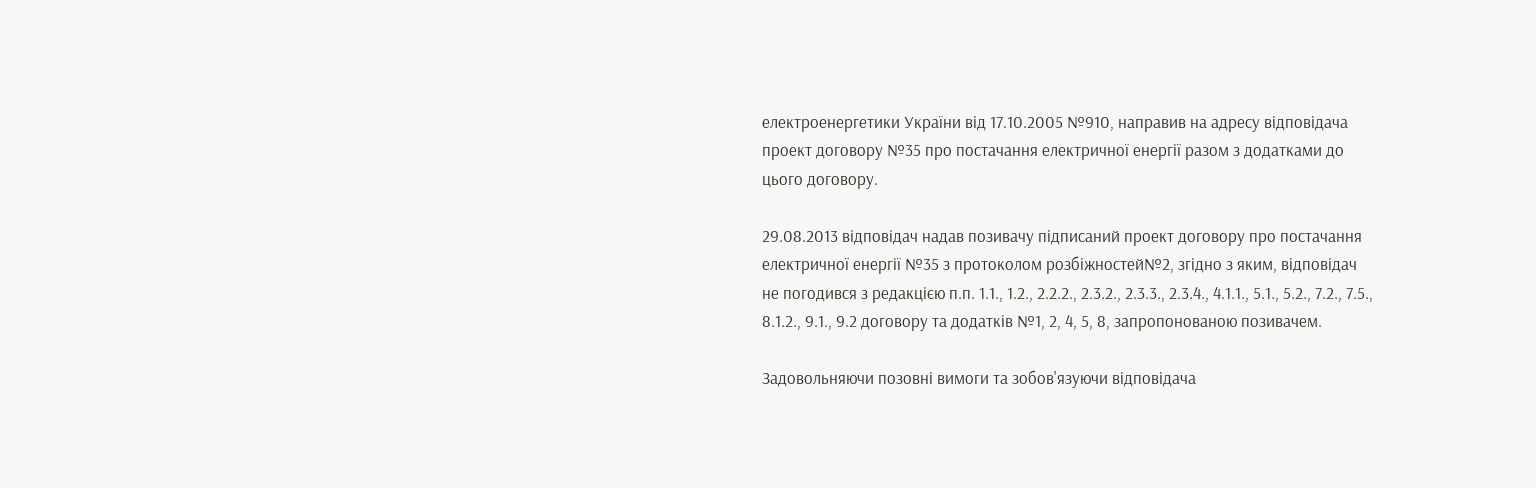електроенергетики України від 17.10.2005 №910, направив на адресу відповідача проект договору №35 про постачання електричної енергії разом з додатками до цього договору.

29.08.2013 відповідач надав позивачу підписаний проект договору про постачання електричної енергії №35 з протоколом розбіжностей№2, згідно з яким, відповідач не погодився з редакцією п.п. 1.1., 1.2., 2.2.2., 2.3.2., 2.3.3., 2.3.4., 4.1.1., 5.1., 5.2., 7.2., 7.5., 8.1.2., 9.1., 9.2 договору та додатків №1, 2, 4, 5, 8, запропонованою позивачем.

Задовольняючи позовні вимоги та зобов'язуючи відповідача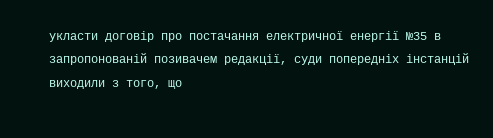укласти договір про постачання електричної енергії №35 в запропонованій позивачем редакції, суди попередніх інстанцій виходили з того, що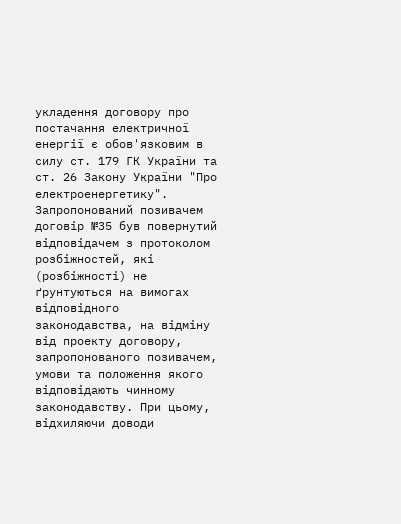укладення договору про постачання електричної енергії є обов'язковим в силу ст. 179 ГК України та ст. 26 Закону України "Про електроенергетику". Запропонований позивачем договір №35 був повернутий відповідачем з протоколом розбіжностей, які (розбіжності) не ґрунтуються на вимогах відповідного законодавства, на відміну від проекту договору, запропонованого позивачем, умови та положення якого відповідають чинному законодавству. При цьому, відхиляючи доводи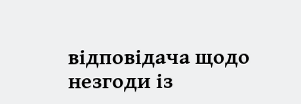відповідача щодо незгоди із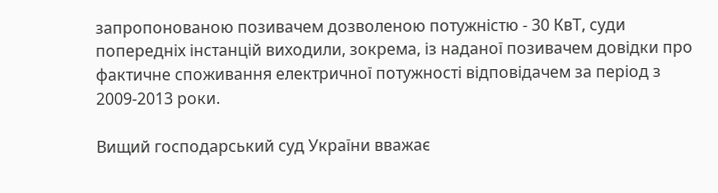запропонованою позивачем дозволеною потужністю - 30 КвТ, суди попередніх інстанцій виходили, зокрема, із наданої позивачем довідки про фактичне споживання електричної потужності відповідачем за період з 2009-2013 роки.

Вищий господарський суд України вважає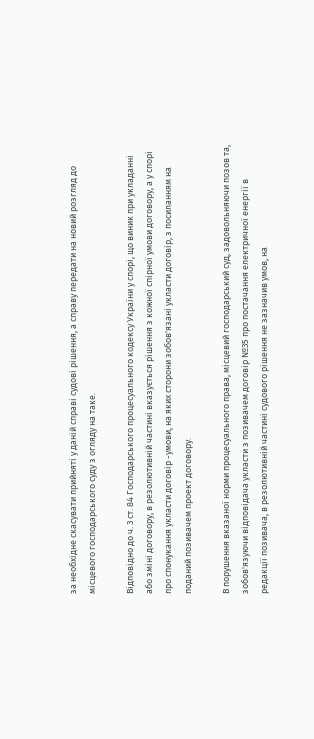за необхідне скасувати прийняті у даній справі судові рішення, а справу передати на новий розгляд до місцевого господарського суду з огляду на таке.

Відповідно до ч. 3 ст. 84 Господарського процесуального кодексу України у спорі, що виник при укладанні або зміні договору, в резолютивній частині вказується рішення з кожної спірної умови договору, а у спорі про спонукання укласти договір -умови, на яких сторони зобов'язані укласти договір, з посиланням на поданий позивачем проект договору.

В порушення вказаної норми процесуального права, місцевий господарський суд, задовольняючи позов та, зобов'язуючи відповідача укласти з позивачем договір №35 про постачання електричної енергії в редакції позивача, в резолютивній частині судового рішення не зазначив умов, на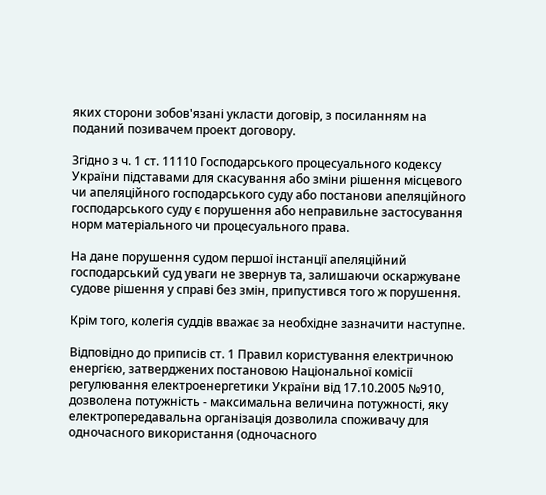яких сторони зобов'язані укласти договір, з посиланням на поданий позивачем проект договору.

Згідно з ч. 1 ст. 11110 Господарського процесуального кодексу України підставами для скасування або зміни рішення місцевого чи апеляційного господарського суду або постанови апеляційного господарського суду є порушення або неправильне застосування норм матеріального чи процесуального права.

На дане порушення судом першої інстанції апеляційний господарський суд уваги не звернув та, залишаючи оскаржуване судове рішення у справі без змін, припустився того ж порушення.

Крім того, колегія суддів вважає за необхідне зазначити наступне.

Відповідно до приписів ст. 1 Правил користування електричною енергією, затверджених постановою Національної комісії регулювання електроенергетики України від 17.10.2005 №910, дозволена потужність - максимальна величина потужності, яку електропередавальна організація дозволила споживачу для одночасного використання (одночасного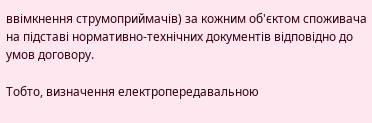ввімкнення струмоприймачів) за кожним об'єктом споживача на підставі нормативно-технічних документів відповідно до умов договору.

Тобто, визначення електропередавальною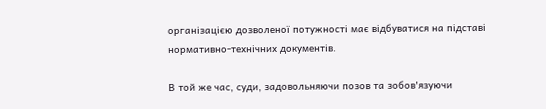організацією дозволеної потужності має відбуватися на підставі нормативно-технічних документів.

В той же час, суди, задовольняючи позов та зобов'язуючи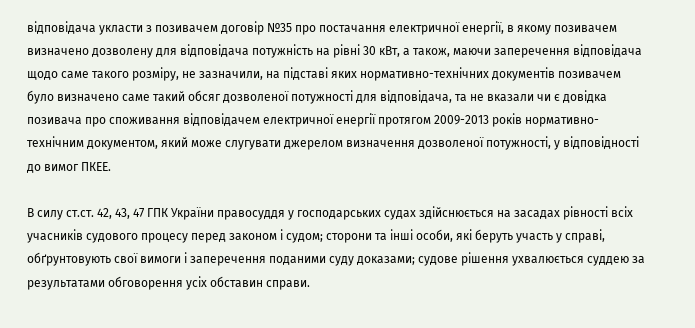відповідача укласти з позивачем договір №35 про постачання електричної енергії, в якому позивачем визначено дозволену для відповідача потужність на рівні 30 кВт, а також, маючи заперечення відповідача щодо саме такого розміру, не зазначили, на підставі яких нормативно-технічних документів позивачем було визначено саме такий обсяг дозволеної потужності для відповідача, та не вказали чи є довідка позивача про споживання відповідачем електричної енергії протягом 2009-2013 років нормативно-технічним документом, який може слугувати джерелом визначення дозволеної потужності, у відповідності до вимог ПКЕЕ.

В силу ст.ст. 42, 43, 47 ГПК України правосуддя у господарських судах здійснюється на засадах рівності всіх учасників судового процесу перед законом і судом; сторони та інші особи, які беруть участь у справі, обґрунтовують свої вимоги і заперечення поданими суду доказами; судове рішення ухвалюється суддею за результатами обговорення усіх обставин справи.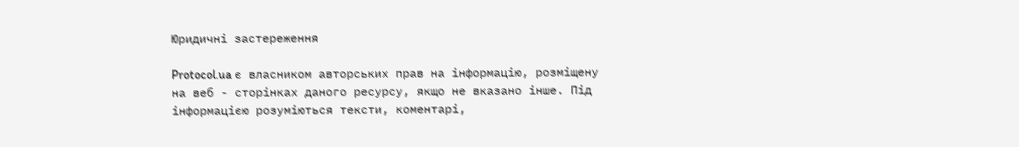Юридичні застереження

Protocol.ua є власником авторських прав на інформацію, розміщену на веб - сторінках даного ресурсу, якщо не вказано інше. Під інформацією розуміються тексти, коментарі,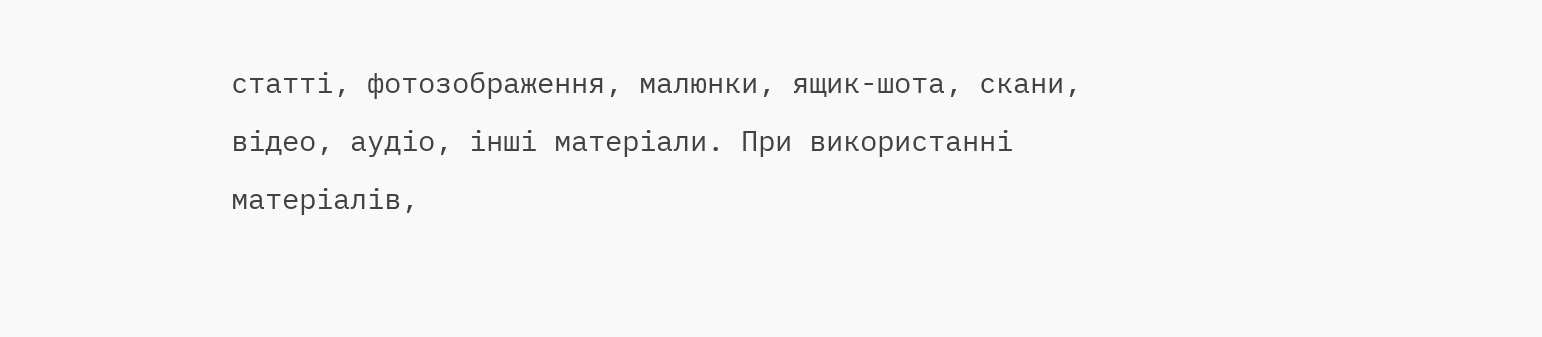статті, фотозображення, малюнки, ящик-шота, скани, відео, аудіо, інші матеріали. При використанні матеріалів,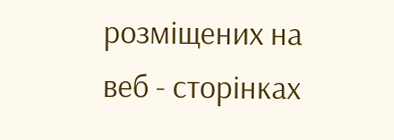розміщених на веб - сторінках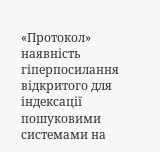«Протокол» наявність гіперпосилання відкритого для індексації пошуковими системами на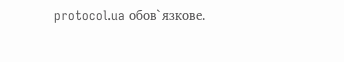protocol.ua обов`язкове.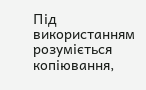Під використанням розуміється копіювання,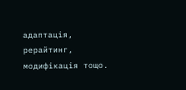адаптація, рерайтинг, модифікація тощо.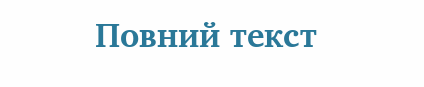Повний текст